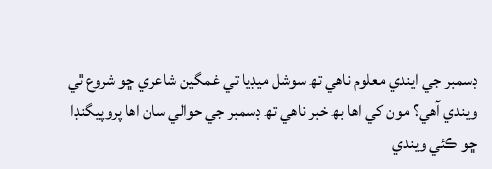ڊسمبر جي ايندي معلوم ناھي تھ سوشل ميڊيا تي غمگين شاعري ڇو شروع ٿي ويندي آھي؟ مون کي اھا بھ خبر ناھي تھ ڊسمبر جي حوالي سان اھا پروپيگنڊا ڇو ڪئي ويندي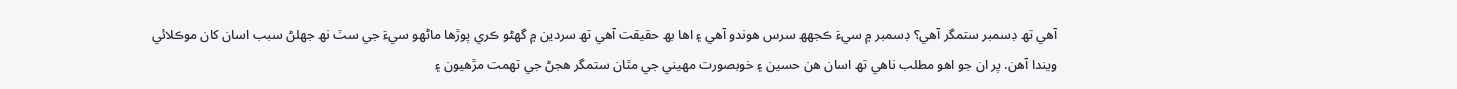آھي تھ ڊسمبر ستمگر آھي؟ ڊسمبر ۾ سيءَ ڪجھھ سرس ھوندو آھي ۽ اھا بھ حقيقت آھي تھ سردين ۾ گھڻو ڪري پوڙھا ماڻھو سيءَ جي سٽ نھ جھلڻ سبب اسان کان موڪلائي ويندا آھن. پر ان جو اھو مطلب ناھي تھ اسان ھن حسين ۽ خوبصورت مھيني جي مٿان ستمگر ھجڻ جي تھمت مڙھيون ۽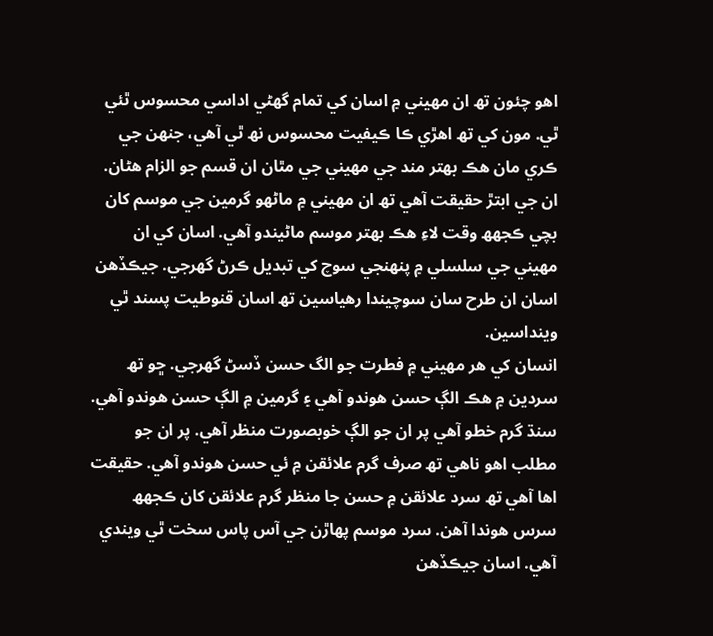اھو چئون تھ ان مھيني ۾ اسان کي تمام گھڻي اداسي محسوس ٿئي ٿي. مون کي تھ اھڙي ڪا ڪيفيت محسوس نھ ٿي آھي، جنھن جي ڪري مان ھڪ بھتر مند جي مھيني جي مٿان ان قسم جو الزام ھڻان. ان جي ابتڙ حقيقت آھي تھ ان مھيني ۾ ماڻھو گرمين جي موسم کان بچي ڪجھھ وقت لاءِ ھڪ بھتر موسم ماڻيندو آھي. اسان کي ان مھيني جي سلسلي ۾ پنھنجي سوچ کي تبديل ڪرڻ گھرجي. جيڪڏھن اسان ان طرح سان سوچيندا رھياسين تھ اسان قنوطيت پسند ٿي وينداسين.
انسان کي ھر مھيني ۾ فطرت جو الگ حسن ڏسڻ گھرجي. ڇو تھ سردين ۾ ھڪ الڳ حسن ھوندو آھي ۽ گرمين ۾ الڳ حسن ھوندو آھي. سنڌ گرم خطو آھي پر ان جو الڳ خوبصورت منظر آھي. پر ان جو مطلب اھو ناھي تھ صرف گرم علائقن ۾ ئي حسن ھوندو آھي. حقيقت اھا آھي تھ سرد علائقن ۾ حسن جا منظر گرم علائقن کان ڪجھھ سرس ھوندا آھن. سرد موسم پھاڙن جي آس پاس سخت ٿي ويندي آھي. اسان جيڪڏھن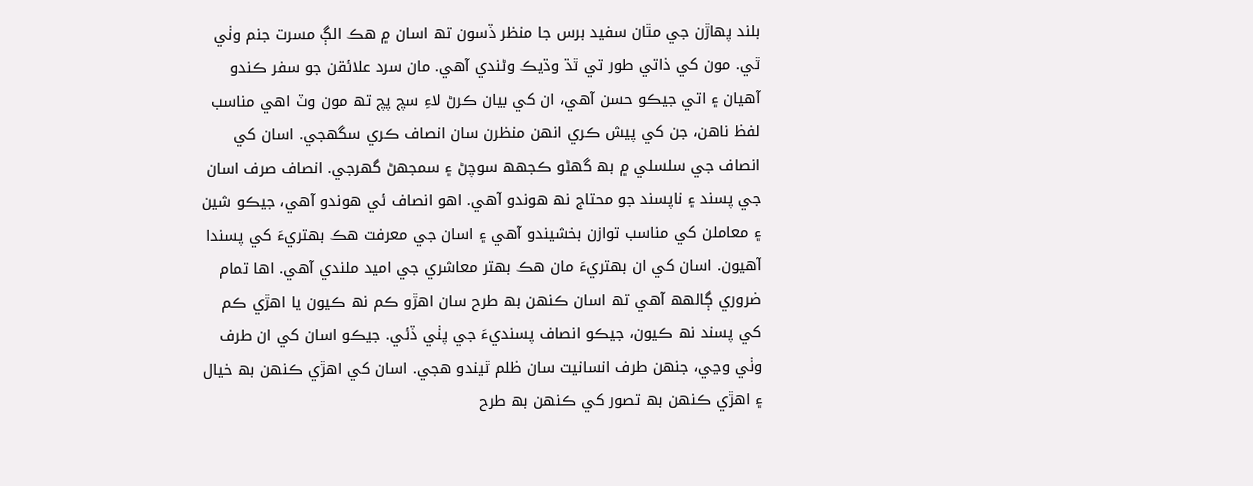بلند پھاڙن جي مٿان سفيد برس جا منظر ڏسون تھ اسان ۾ ھڪ الڳ مسرت جنم وٺي ٿي. مون کي ذاتي طور تي ٿڌ وڌيڪ وڻندي آھي. مان سرد علائقن جو سفر ڪندو آھيان ۽ اتي جيڪو حسن آھي، ان کي بيان ڪرڻ لاءِ سچ پچ تھ مون وٽ اھي مناسب لفظ ناھن، جن کي پيش ڪري انھن منظرن سان انصاف ڪري سگھجي. اسان کي انصاف جي سلسلي ۾ بھ گھڻو ڪجھھ سوچڻ ۽ سمجھڻ گھرجي. انصاف صرف اسان جي پسند ۽ ناپسند جو محتاج نھ ھوندو آھي. اھو انصاف ئي ھوندو آھي، جيڪو شين ۽ معاملن کي مناسب توازن بخشيندو آھي ۽ اسان جي معرفت ھڪ بھتريءَ کي پسندا آھيون. اسان کي ان بھتريءَ مان ھڪ بھتر معاشري جي اميد ملندي آھي. اھا تمام ضروري ڳالھھ آھي تھ اسان ڪنھن بھ طرح سان اھڙو ڪم نھ ڪيون يا اھڙي ڪم کي پسند نھ ڪيون، جيڪو انصاف پسنديءَ جي پٺي ڏئي. جيڪو اسان کي ان طرف وٺي وڃي، جنھن طرف انسانيت سان ظلم ٿيندو ھجي. اسان کي اھڙي ڪنھن بھ خيال ۽ اھڙي ڪنھن بھ تصور کي ڪنھن بھ طرح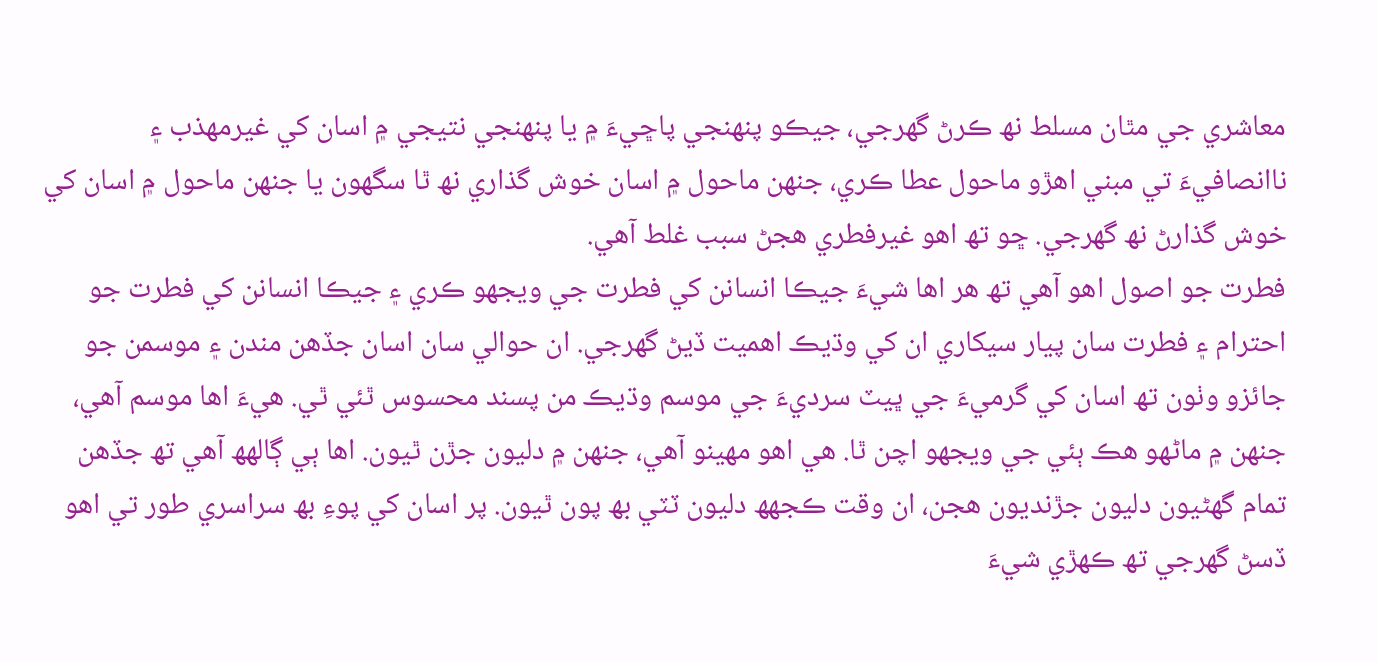معاشري جي مٿان مسلط نھ ڪرڻ گھرجي، جيڪو پنھنجي پاڇيءَ ۾ يا پنھنجي نتيجي ۾ اسان کي غيرمھذب ۽ ناانصافيءَ تي مبني اھڙو ماحول عطا ڪري، جنھن ماحول ۾ اسان خوش گذاري نھ ٿا سگھون يا جنھن ماحول ۾ اسان کي خوش گذارڻ نھ گھرجي. ڇو تھ اھو غيرفطري ھجڻ سبب غلط آھي.
فطرت جو اصول اھو آھي تھ ھر اھا شيءَ جيڪا انسانن کي فطرت جي ويجھو ڪري ۽ جيڪا انسانن کي فطرت جو احترام ۽ فطرت سان پيار سيکاري ان کي وڌيڪ اھميت ڏيڻ گھرجي. ان حوالي سان اسان جڏھن مندن ۽ موسمن جو جائزو وٺون تھ اسان کي گرميءَ جي ڀيٽ سرديءَ جي موسم وڌيڪ من پسند محسوس ٿئي ٿي. ھيءَ اھا موسم آھي، جنھن ۾ ماڻھو ھڪ ٻئي جي ويجھو اچن ٿا. ھي اھو مھينو آھي، جنھن ۾ دليون جڙن ٿيون. اھا ٻي ڳالھھ آھي تھ جڏھن تمام گھڻيون دليون جڙنديون ھجن، ان وقت ڪجھھ دليون ٽٽي بھ پون ٿيون. پر اسان کي پوءِ بھ سراسري طور تي اھو ڏسڻ گھرجي تھ ڪھڙي شيءَ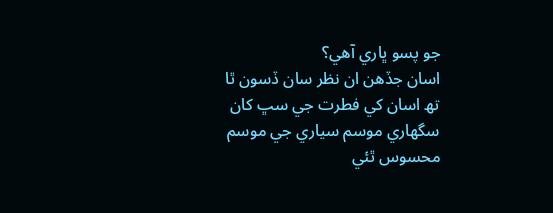جو پسو ڀاري آھي؟
اسان جڏھن ان نظر سان ڏسون ٿا تھ اسان کي فطرت جي سڀ کان سگھاري موسم سياري جي موسم محسوس ٿئي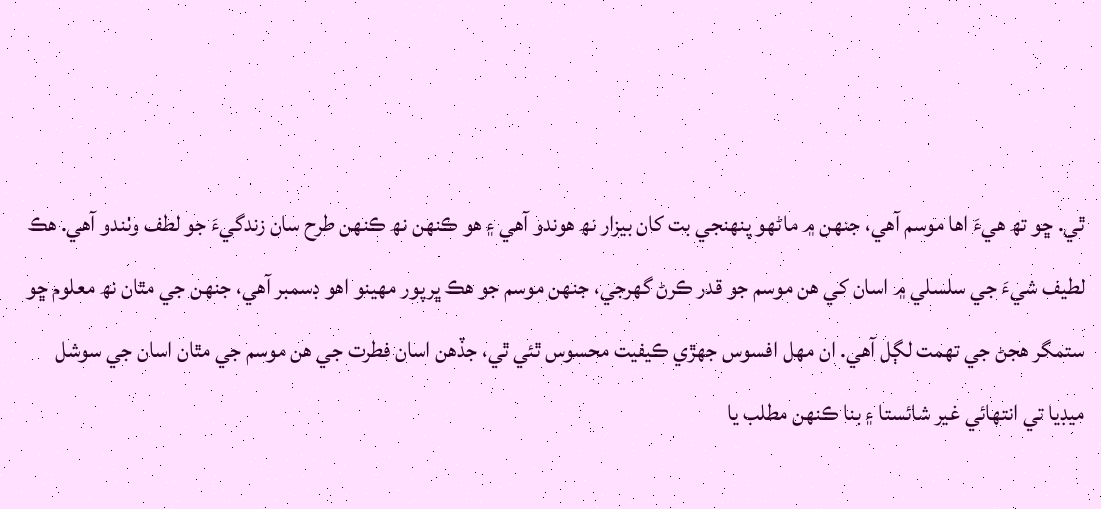ٿي. ڇو تھ ھيءَ اھا موسم آھي، جنھن ۾ ماڻھو پنھنجي بت کان بيزار نھ ھوندو آھي ۽ ھو ڪنھن نھ ڪنھن طرح سان زندگيءَ جو لطف وٺندو آھي. ھڪ لطيف شيءَ جي سلسلي ۾ اسان کي ھن موسم جو قدر ڪرڻ گھرجي، جنھن موسم جو ھڪ ڀرپور مھينو اھو ڊسمبر آھي، جنھن جي مٿان نھ معلوم ڇو ستمگر ھجڻ جي تھمت لڳل آھي. ان مھل افسوس جھڙي ڪيفيت محسوس ٿئي ٿي، جڏھن اسان فطرت جي ھن موسم جي مٿان اسان جي سوشل ميڊيا تي انتھائي غير شائستا ۽ بنا ڪنھن مطلب يا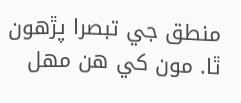منطق جي تبصرا پڙھون ٿا. مون کي ھن مھل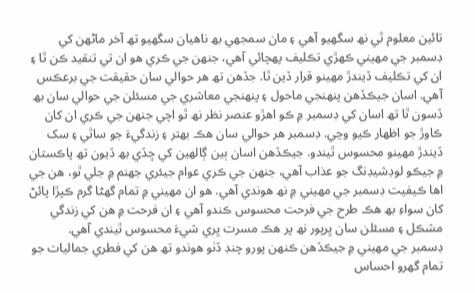تائين معلوم ٿي نھ سگھيو آھي ۽ مان سمجھي بھ ناھيان سگھيو تھ آخر ماڻھن کي ڊسمبر جي مھيني ڪھڙي تڪليف پھچائي آھي، جنھن جي ڪري ھو ان تي تنقيد ڪن ٿا ۽ ان کي تڪليف ڏيندڙ مھينو قرار ڏين ٿا. جڏھن تھ ھر حوالي سان حقيقت جي برعڪس آھي. اسان جيڪڏھن پنھنجي ماحول ۽ پنھنجي معاشري جي مسئلن جي حوالي سان بھ ڏسون ٿا تھ اسان کي ڊسمبر ۾ ڪو اھڙو عنصر نظر نھ ٿو اچي جنھن جي ڪري ان کان ڪاوڙ جو اظھار ڪيو وڃي. ڊسمبر ھر حوالي سان ھڪ بھتر ۽ زندگيءَ جو ساٿي ۽ سک ڏيندڙ مھينو محسوس ٿيندو. جيڪڏھن اسان ٻين ڳالھين کي ڇڏي بھ ڏيون تھ پاڪستان ۾ جيڪو لوڊشيڊنگ جو عذاب آھي، جنھن جي ڪري عوام جيئري جھنم ۾ جلي ٿو، ھن جي اھا ڪيفيت ڊسمبر جي مھيني ۾ نھ ھوندي آھي. ھو ان مھيني ۾ تمام گھڻا گرم ڪپڙا پائڻ کان سواءِ بھ ھڪ طرح جي فرحت محسوس ڪندو آھي ۽ ان فرحت ۾ ھن کي زندگي مشڪل ۽ مسئلن سان ڀرپور نھ پر ھڪ مسرت ڀري شيءَ محسوس ٿيندي آھي.
ڊسمبر جي مھيني ۾ جيڪڏھن ڪنھن پورو چنڊ ڏٺو ھوندو تھ ھن کي فطري جماليات جو تمام گھرو احساس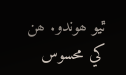ٿيو ھوندو. ھن کي محسوس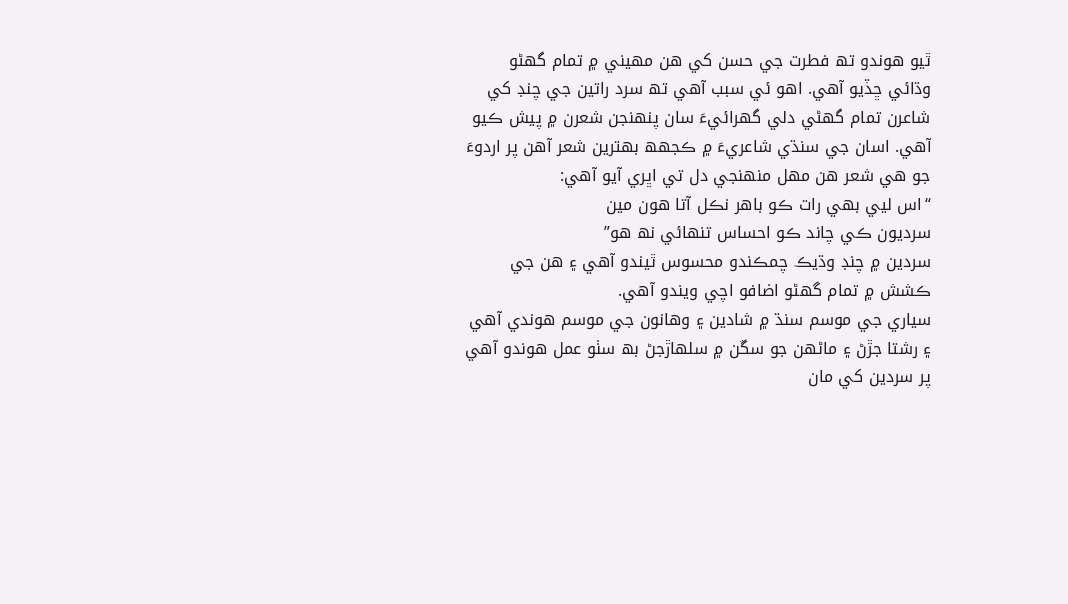ٿيو ھوندو تھ فطرت جي حسن کي ھن مھيني ۾ تمام گھڻو وڌائي ڇڏيو آھي. اھو ئي سبب آھي تھ سرد راتين جي چنڊ کي شاعرن تمام گھڻي دلي گھرائيءَ سان پنھنجن شعرن ۾ پيش ڪيو آھي. اسان جي سنڌي شاعريءَ ۾ ڪجھھ بھترين شعر آھن پر اردوءَ جو ھي شعر ھن مھل منھنجي دل تي اڀري آيو آھي:
“اس ليي بھي رات ڪو باھر نڪل آتا ھون مين
سرديون ڪي چاند ڪو احساس تنھائي نھ ھو”
سردين ۾ چنڊ وڌيڪ چمڪندو محسوس ٿيندو آھي ۽ ھن جي ڪشش ۾ تمام گھڻو اضافو اچي ويندو آھي.
سياري جي موسم سنڌ ۾ شادين ۽ وھانون جي موسم ھوندي آھي ۽ رشتا جڙڻ ۽ ماڻھن جو سڱن ۾ سلھاڙجڻ بھ سٺو عمل ھوندو آھي پر سردين کي مان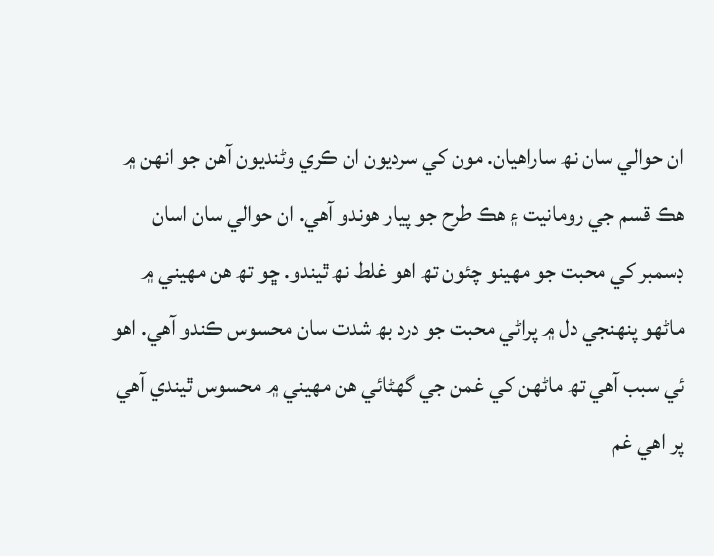ان حوالي سان نھ ساراھيان. مون کي سرديون ان ڪري وڻنديون آھن جو انھن ۾ ھڪ قسم جي رومانيت ۽ ھڪ طرح جو پيار ھوندو آھي. ان حوالي سان اسان ڊسمبر کي محبت جو مھينو چئون تھ اھو غلط نھ ٿيندو. ڇو تھ ھن مھيني ۾ ماڻھو پنھنجي دل ۾ پراڻي محبت جو درد بھ شدت سان محسوس ڪندو آھي. اھو ئي سبب آھي تھ ماڻھن کي غمن جي گھڻائي ھن مھيني ۾ محسوس ٿيندي آھي پر اھي غم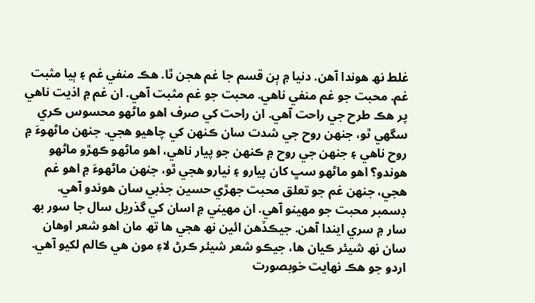غلط نھ ھوندا آھن. دنيا ۾ ٻن قسم جا غم ھجن ٿا. ھڪ منفي غم ۽ ٻيا مثبت غم. محبت جو غم منفي ناھي. محبت جو غم مثبت آھي. ان غم ۾ اذيت ناھي پر ھڪ طرح جي راحت آھي. ان راحت کي صرف اھو ماڻھو محسوس ڪري سگھي ٿو، جنھن روح جي شدت سان ڪنھن کي چاھيو ھجي. جنھن ماڻھوءَ ۾ روح ناھي ۽ جنھن جي روح ۾ ڪنھن جو پيار ناھي، اھو ماڻھو ڪھڙو ماڻھو ھوندو؟ اھو ماڻھو سڀ کان پيارو ۽ نيارو ھجي ٿو، جنھن ماڻھوءَ ۾ اھو غم ھجي، جنھن غم جو تعلق محبت جھڙي حسين جذبي سان ھوندو آھي.
ڊسمبر محبت جو مھينو آھي. ان مھيني ۾ اسان کي گذريل سال جا سور بھ سار ۾ سري ايندا آھن. جيڪڏھن ائين نھ ھجي ھا تھ مان اھو شعر اوھان سان نھ شيئر ڪيان ھا، جيڪو شعر شيئر ڪرڻ لاءِ مون ھي ڪالم لکيو آھي. اردو جو ھڪ نھايت خوبصورت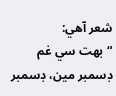شعر آھي:
“بھت سي غم ڊسمبر مين، ڊسمبر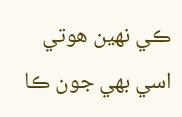ڪي نھين ھوتي
اسي بھي جون ڪا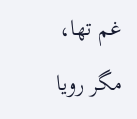غم تھا، مگر رويا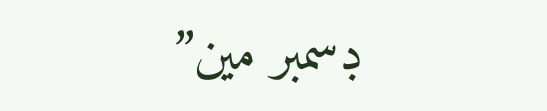ڊسمبر مين”